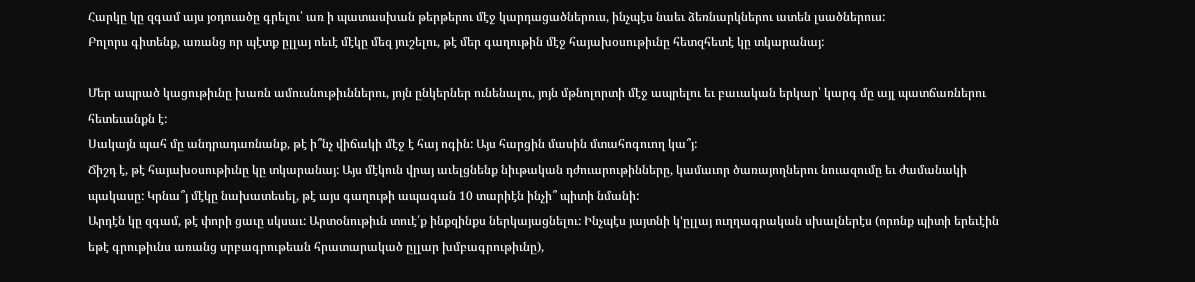Հարկը կը զգամ այս յօդուածը գրելու՝ առ ի պատասխան թերթերու մէջ կարդացածներուս, ինչպէս նաեւ ձեռնարկներու ատեն լսածներուս:
Բոլորս գիտենք, առանց որ պէտք ըլլայ ոեւէ մէկը մեզ յուշելու, թէ մեր գաղութին մէջ հայախօսութիւնը հետզհետէ կը տկարանայ:

Մեր ապրած կացութիւնը խառն ամուսնութիւններու, յոյն ընկերներ ունենալու, յոյն մթնոլորտի մէջ ապրելու եւ բաւական երկար՝ կարգ մը այլ պատճառներու հետեւանքն է:
Սակայն պահ մը անդրադառնանք, թէ ի՞նչ վիճակի մէջ է հայ ոգին: Այս հարցին մասին մտահոգուող կա՞յ:
Ճիշդ է, թէ հայախօսութիւնը կը տկարանայ: Այս մէկուն վրայ աւելցնենք նիւթական դժուարութինները, կամաւոր ծառայողներու նուազումը եւ ժամանակի պակասը: Կրնա՞յ մէկը նախատեսել, թէ այս գաղութի ապագան 10 տարիէն ինչի՞ պիտի նմանի:
Արդէն կը զգամ, թէ փորի ցաւը սկսաւ: Արտօնութիւն տուէ՛ք ինքզինքս ներկայացնելու: Ինչպէս յայտնի կ'ըլլայ ուղղագրական սխալներէս (որոնք պիտի երեւէին եթէ գրութիւնս առանց սրբագրութեան հրատարակած ըլլար խմբագրութիւնը),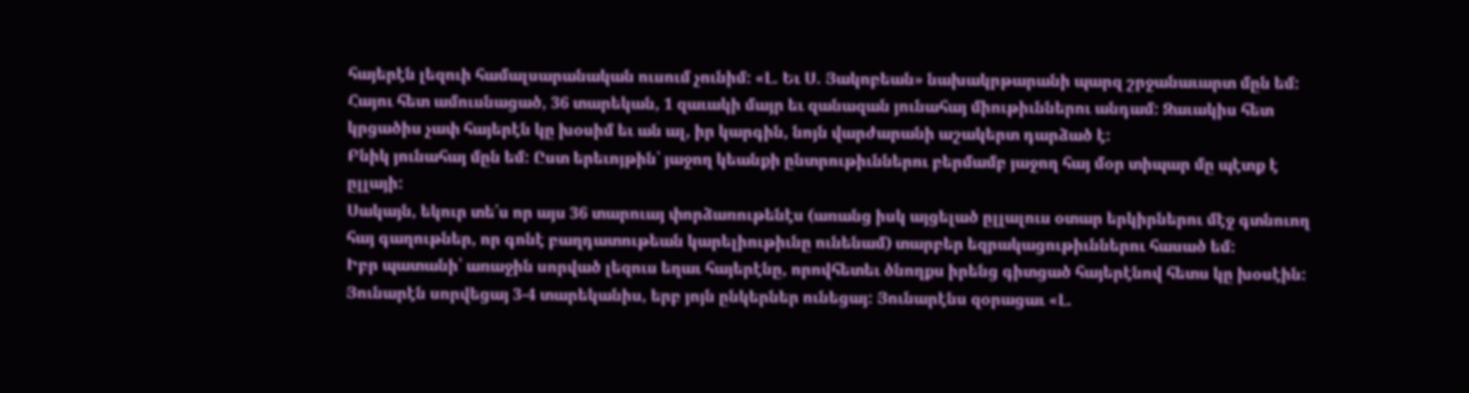հայերէն լեզուի համալսարանական ուսում չունիմ: «Լ. Եւ Ս. Յակոբեան» նախակրթարանի պարզ շրջանաւարտ մըն եմ: Հայու հետ ամուսնացած, 36 տարեկան, 1 զաւակի մայր եւ զանազան յունահայ միութիւններու անդամ: Զաւակիս հետ կրցածիս չափ հայերէն կը խօսիմ եւ ան ալ, իր կարգին, նոյն վարժարանի աշակերտ դարձած է:
Բնիկ յունահայ մըն եմ: Ըստ երեւոյթին՝ յաջող կեանքի ընտրութիւններու բերմամբ յաջող հայ մօր տիպար մը պէտք է ըլլայի:
Սակայն, եկուր տե՛ս որ այս 36 տարուայ փորձառութենէս (առանց իսկ այցելած ըլլալուս օտար երկիրներու մէջ գտնուող հայ գաղութներ, որ գոնէ բաղդատութեան կարելիութիւնը ունենամ) տարբեր եզրակացութիւններու հասած եմ:
Իբր պատանի՝ առաջին սորված լեզուս եղաւ հայերէնը, որովհետեւ ծնողքս իրենց գիտցած հայերէնով հետս կը խօսէին: Յունարէն սորվեցայ 3-4 տարեկանիս, երբ յոյն ընկերներ ունեցայ: Յունարէնս զօրացաւ «Լ.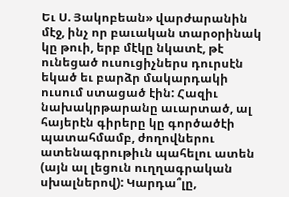Եւ Ս. Յակոբեան» վարժարանին մէջ, ինչ որ բաւական տարօրինակ կը թուի, երբ մէկը նկատէ, թէ ունեցած ուսուցիչներս դուրսէն եկած եւ բարձր մակարդակի ուսում ստացած էին: Հազիւ նախակրթարանը աւարտած, ալ հայերէն գիրերը կը գործածէի պատահմամբ, ժողովներու ատենագրութիւն պահելու ատեն (այն ալ լեցուն ուղղագրական սխալներով): Կարդա՞լը,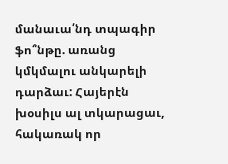մանաւա՛նդ տպագիր ֆո՞նթը. առանց կմկմալու անկարելի դարձաւ: Հայերէն խօսիլս ալ տկարացաւ, հակառակ որ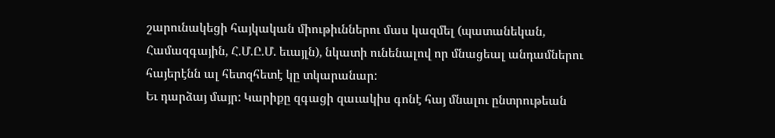շարունակեցի հայկական միութիւններու մաս կազմել (պատանեկան, Համազգային, Հ.Մ.Ը.Մ. եւայլն), նկատի ունենալով որ մնացեալ անդամներու հայերէնն ալ հետզհետէ կը տկարանար:
Եւ դարձայ մայր: Կարիքը զգացի զաւակիս գոնէ հայ մնալու ընտրութեան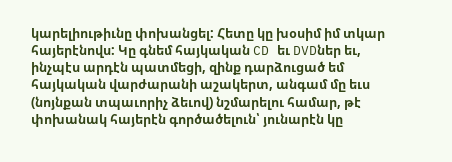կարելիութիւնը փոխանցել: Հետը կը խօսիմ իմ տկար հայերէնովս: Կը գնեմ հայկական CD եւ DVDներ եւ, ինչպէս արդէն պատմեցի, զինք դարձուցած եմ հայկական վարժարանի աշակերտ, անգամ մը եւս (նոյնքան տպաւորիչ ձեւով) նշմարելու համար, թէ փոխանակ հայերէն գործածելուն՝ յունարէն կը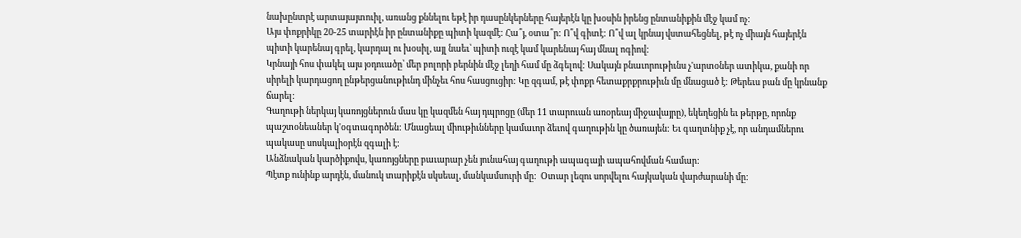նախընտրէ արտայայտուիլ, առանց քննելու եթէ իր դասընկերները հայերէն կը խօսին իրենց ընտանիքին մէջ կամ ոչ:
Այս փոքրիկը 20-25 տարիէն իր ընտանիքը պիտի կազմէ: Հա՞յ, օտա՞ր: Ո՞վ գիտէ: Ո՞վ ալ կրնայ վստահեցնել, թէ ոչ միայն հայերէն պիտի կարենայ գրել, կարդալ ու խօսիլ, այլ նաեւ՝ պիտի ուզէ կամ կարենայ հայ մնալ ոգիով:
Կրնայի հոս փակել այս յօդուածը՝ մեր բոլորի բերնին մէջ լեղի համ մը ձգելով: Սակայն բնաւորութիւնս չ'արտօներ ատիկա, քանի որ սիրելի կարդացող ընթերցանութիւնդ մինչեւ հոս հասցուցիր: Կը զգամ, թէ փոքր հետաքրքրութիւն մը մնացած է: Թերեւս բան մը կրնանք ճարել:
Գաղութի ներկայ կառոյցներուն մաս կը կազմեն հայ դպրոցը (մեր 11 տարուան առօրեայ միջավայրը), եկեղեցին եւ թերթը, որոնք պաշտօնեաներ կ'օգտագործեն: Մնացեալ միութիւնները կամաւոր ձեւով գաղութին կը ծառայեն: Եւ գաղտնիք չէ, որ անդամներու պակասը սոսկալիօրէն զգալի է:
Անձնական կարծիքովս, կառոյցները բաւարար չեն յունահայ գաղութի ապագայի ապահովման համար:
Պէտք ունինք արդէն, մանուկ տարիքէն սկսեալ, մանկամսուրի մը:  Օտար լեզու սորվելու հայկական վարժարանի մը: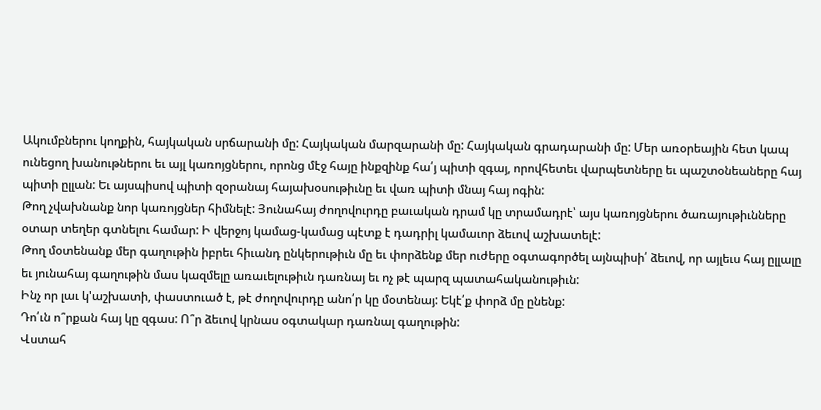Ակումբներու կողքին, հայկական սրճարանի մը: Հայկական մարզարանի մը: Հայկական գրադարանի մը: Մեր առօրեային հետ կապ ունեցող խանութներու եւ այլ կառոյցներու, որոնց մէջ հայը ինքզինք հա՛յ պիտի զգայ, որովհետեւ վարպետները եւ պաշտօնեաները հայ պիտի ըլլան: Եւ այսպիսով պիտի զօրանայ հայախօսութիւնը եւ վառ պիտի մնայ հայ ոգին:
Թող չվախնանք նոր կառոյցներ հիմնելէ: Յունահայ ժողովուրդը բաւական դրամ կը տրամադրէ՝ այս կառոյցներու ծառայութիւնները օտար տեղեր գտնելու համար: Ի վերջոյ կամաց-կամաց պէտք է դադրիլ կամաւոր ձեւով աշխատելէ:
Թող մօտենանք մեր գաղութին իբրեւ հիւանդ ընկերութիւն մը եւ փորձենք մեր ուժերը օգտագործել այնպիսի՛ ձեւով, որ այլեւս հայ ըլլալը եւ յունահայ գաղութին մաս կազմելը առաւելութիւն դառնայ եւ ոչ թէ պարզ պատահականութիւն:
Ինչ որ լաւ կ'աշխատի, փաստուած է, թէ ժողովուրդը անո՛ր կը մօտենայ: Եկէ՛ք փորձ մը ընենք:
Դո՛ւն ո՞րքան հայ կը զգաս: Ո՞ր ձեւով կրնաս օգտակար դառնալ գաղութին:
Վստահ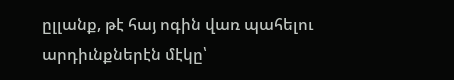ըլլանք, թէ հայ ոգին վառ պահելու արդիւնքներէն մէկը՝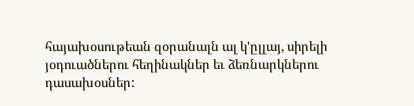հայախօսութեան զօրանալն ալ կ'ըլլայ, սիրելի յօդուածներու հեղինակներ եւ ձեռնարկներու դասախօսներ: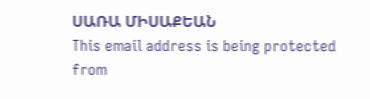ՍԱՌԱ ՄԻՍԱՔԵԱՆ
This email address is being protected from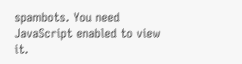spambots. You need JavaScript enabled to view it.